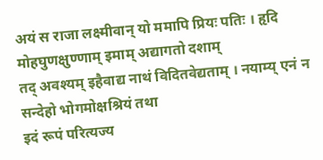अयं स राजा लक्ष्मीवान् यो ममापि प्रियः पतिः । हृदि मोहघुणक्षुण्णाम् इमाम् अद्यागतो दशाम्
तद् अवश्यम् इहैवाद्य नाथं विदितवेद्यताम् । नयाम्य् एनं न सन्देहो भोगमोक्षश्रियं तथा
इदं रूपं परित्यज्य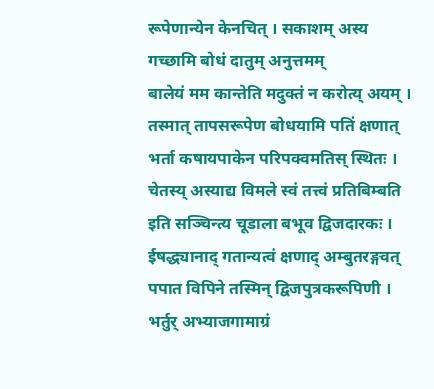रूपेणान्येन केनचित् । सकाशम् अस्य गच्छामि बोधं दातुम् अनुत्तमम्
बालेयं मम कान्तेति मदुक्तं न करोत्य् अयम् । तस्मात् तापसरूपेण बोधयामि पतिं क्षणात्
भर्ता कषायपाकेन परिपक्वमतिस् स्थितः । चेतस्य् अस्याद्य विमले स्वं तत्त्वं प्रतिबिम्बति
इति सञ्चिन्त्य चूडाला बभूव द्विजदारकः । ईषद्ध्यानाद् गतान्यत्वं क्षणाद् अम्बुतरङ्गवत्
पपात विपिने तस्मिन् द्विजपुत्रकरूपिणी । भर्तुर् अभ्याजगामाग्रं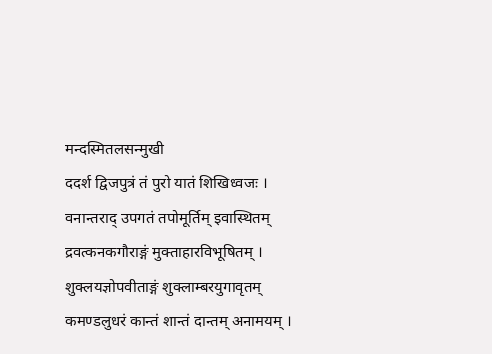मन्दस्मितलसन्मुखी
ददर्श द्विजपुत्रं तं पुरो यातं शिखिध्वजः । वनान्तराद् उपगतं तपोमूर्तिम् इवास्थितम्
द्रवत्कनकगौराङ्गं मुक्ताहारविभूषितम् । शुक्लयज्ञोपवीताङ्गं शुक्लाम्बरयुगावृतम्
कमण्डलुधरं कान्तं शान्तं दान्तम् अनामयम् ।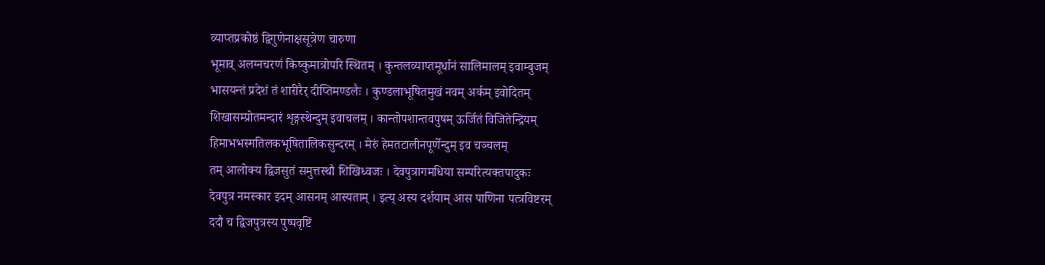व्याप्तप्रकोष्ठं द्विगुणेनाक्षसूत्रेण चारुणा
भूमाव् अलग्नचरणं किष्कुमात्रोपरि स्थितम् । कुन्तलव्याप्तमूर्धानं सालिमालम् इवाम्बुजम्
भासयन्तं प्रदेशं तं शारीरैर् दीप्तिमण्डलैः । कुण्डलाभूषितमुखं नवम् अर्कम् इवोदितम्
शिखासम्प्रोतमन्दारं शृङ्गस्थेन्दुम् इवाचलम् । कान्तोपशान्तवपुषम् ऊर्जितं विजितेन्द्रियम्
हिमाभभस्मतिलकभूषितालिकसुन्दरम् । मेरुं हेमतटालीनपूर्णेन्दुम् इव चञ्चलम्
तम् आलोक्य द्विजसुतं समुत्तस्थौ शिखिध्वजः । देवपुत्रागमधिया सम्परित्यक्तपादुकः
देवपुत्र नमस्कार इदम् आसनम् आस्यताम् । इत्य् अस्य दर्शयाम् आस पाणिना पत्त्रविष्टरम्
ददौ च द्विजपुत्रस्य पुष्पवृष्टिं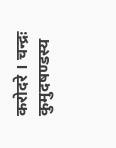करोदरे । चन्द्रः कुमुदषण्डस्य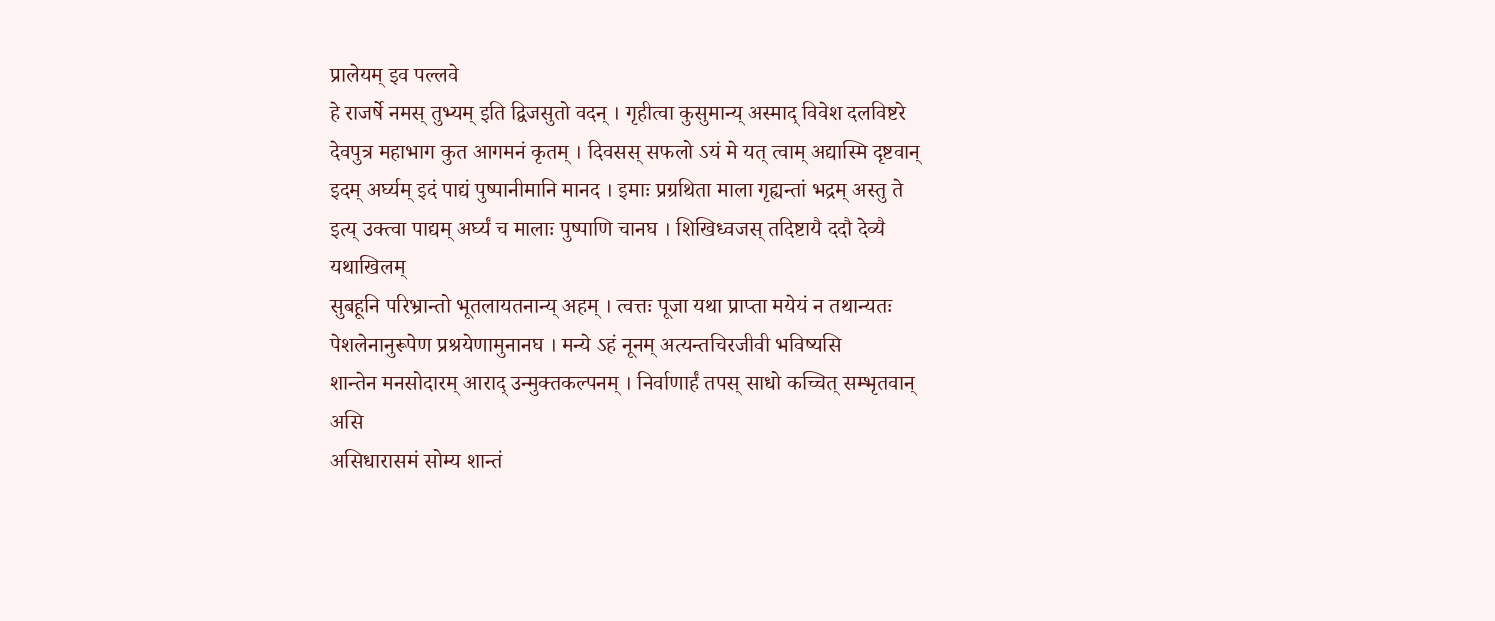प्रालेयम् इव पल्लवे
हे राजर्षे नमस् तुभ्यम् इति द्विजसुतो वदन् । गृहीत्वा कुसुमान्य् अस्माद् विवेश दलविष्टरे
देवपुत्र महाभाग कुत आगमनं कृतम् । दिवसस् सफलो ऽयं मे यत् त्वाम् अद्यास्मि दृष्टवान्
इदम् अर्घ्यम् इदं पाद्यं पुष्पानीमानि मानद । इमाः प्रग्रथिता माला गृह्यन्तां भद्रम् अस्तु ते
इत्य् उक्त्वा पाद्यम् अर्घ्यं च मालाः पुष्पाणि चानघ । शिखिध्वजस् तदिष्टायै ददौ देव्यै यथाखिलम्
सुबहूनि परिभ्रान्तो भूतलायतनान्य् अहम् । त्वत्तः पूजा यथा प्राप्ता मयेयं न तथान्यतः
पेशलेनानुरूपेण प्रश्रयेणामुनानघ । मन्ये ऽहं नूनम् अत्यन्तचिरजीवी भविष्यसि
शान्तेन मनसोदारम् आराद् उन्मुक्तकल्पनम् । निर्वाणार्हं तपस् साधो कच्चित् सम्भृतवान् असि
असिधारासमं सोम्य शान्तं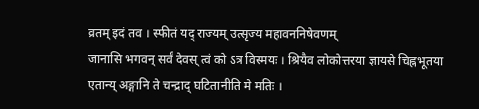व्रतम् इदं तव । स्फीतं यद् राज्यम् उत्सृज्य महावननिषेवणम्
जानासि भगवन् सर्वं देवस् त्वं को ऽत्र विस्मयः । श्रियैव लोकोत्तरया ज्ञायसे चिह्नभूतया
एतान्य् अङ्गानि ते चन्द्राद् घटितानीति मे मतिः ।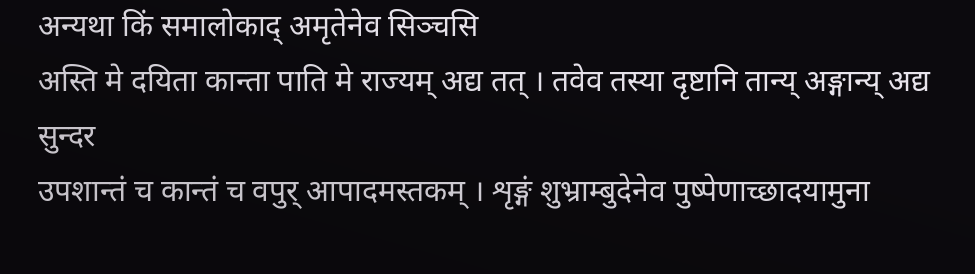अन्यथा किं समालोकाद् अमृतेनेव सिञ्चसि
अस्ति मे दयिता कान्ता पाति मे राज्यम् अद्य तत् । तवेव तस्या दृष्टानि तान्य् अङ्गान्य् अद्य सुन्दर
उपशान्तं च कान्तं च वपुर् आपादमस्तकम् । शृङ्गं शुभ्राम्बुदेनेव पुष्पेणाच्छादयामुना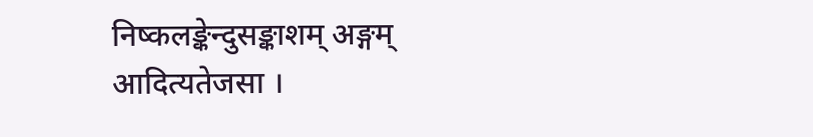निष्कलङ्केन्दुसङ्काशम् अङ्गम् आदित्यतेजसा ।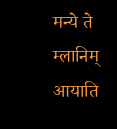मन्ये ते म्लानिम् आयाति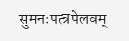सुमनःपत्त्रपेलवम्